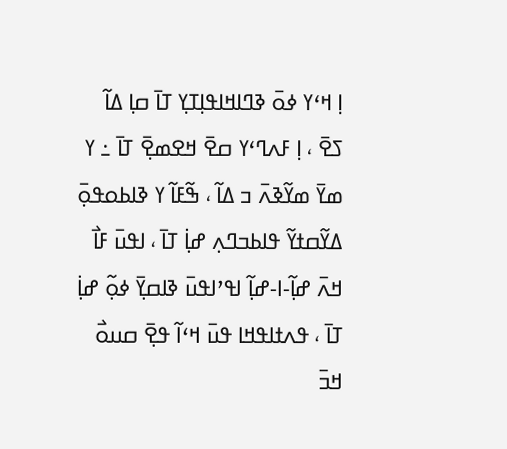ߊ߲ ߞߵߌ ߦߋ߫ ߢߣߊߞߊߟߊ߲ߠߌ߲ ߠߊ߫ ߛߊ߲ ߡߊ߬ ߖߐ߫ ، ߊ߲ ߓߍߣߵߌ ߛߐ߫ ߞߐߘߐ߲߫ ߠߊ߫ ߸ ߌ ߘߌ߫ ߘߌ߬ߢߍ߫ ߏ ߡߊ߬ ، ߒ߬ߓߊ߬ ߌ ߢߊߕߋߟߋ߲߫ ߡߌ߬ߛߙߌ߬ ߟߊߕߏߣߍ߲ ߝߊ߲߭ ߠߊ߫ ، ߊߟߎ߫ ߓߊ߯ ߞߍ߫ ߝߊ߲߬-ߊ-ߝߊ߲߬ ߊߟߴߊߟߎ߫ ߢߊߛߌ߲߫ ߦߋ߲߬ ߝߊ߲߭ ߠߊ߫ ، ߟߍߙߊߟߞߊ ߟߎ߫ ߞߵߊ߬ ߟߐ߲߫ ߛߎߋ߯ ߞߏ߫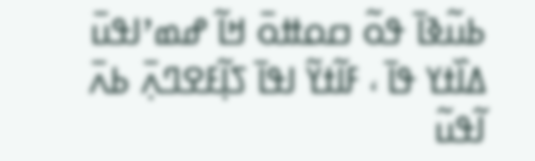ߕߎ߬ߢߊ߫ ߟߋ߬ ߛߋߚߋ߫ ߞߊ߬ ߝߘߴߊߟߎ߫ ߡߊ߰ߙߌ ߟߊ߫ ، ߓߊ߬ߙߌ߬ ߊߟߊ߫ ߖߊ߲߬ߓߐߣߍ߲߫ ߕߍ߫ ߊ߬ߟߎ߬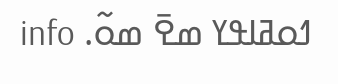ߗߋߥߊߟߌ ߘߐ߫ ߘߋ߬. info